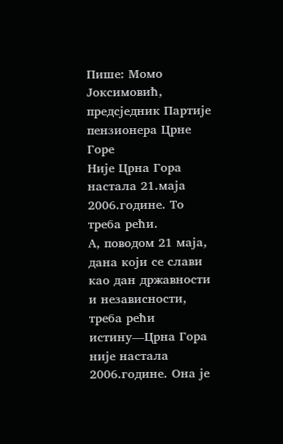Пише: Момо Јоксимовић, предсједник Партије пензионера Црне Горе
Није Црна Гора настала 21.маја 2006.године. То треба рећи.
А, поводом 21 маја, дана који се слави као дан државности и независности, треба рећи истину—Црна Гора није настала 2006.године. Она је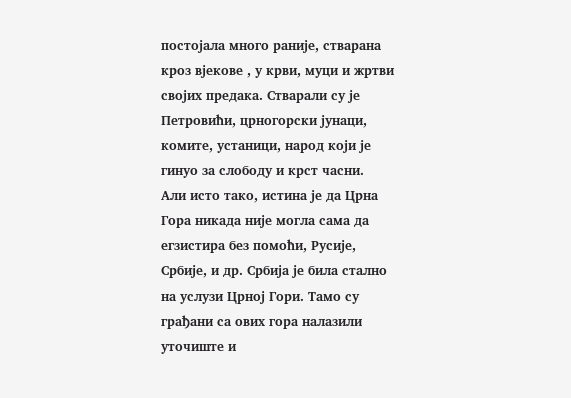постојала много раније, стварана кроз вјекове , у крви, муци и жртви својих предака. Стварали су је Петровићи, црногорски јунаци, комите, устаници, народ који је гинуо за слободу и крст часни.
Али исто тако, истина је да Црна Гора никада није могла сама да егзистира без помоћи, Русије, Србије, и др. Србија је била стално на услузи Црној Гори. Тамо су грађани са ових гора налазили уточиште и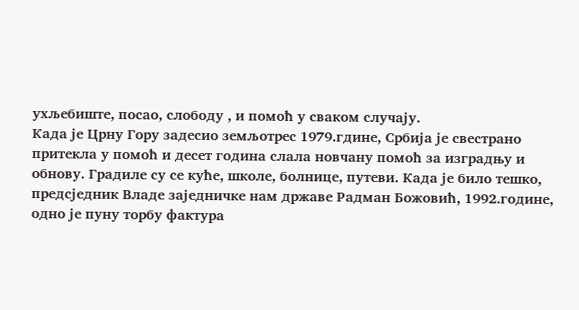ухљебиште, посао, слободу , и помоћ у сваком случају.
Када је Црну Гору задесио земљотрес 1979.гдине, Србија је свестрано притекла у помоћ и десет година слала новчану помоћ за изградњу и обнову. Градиле су се куће, школе, болнице, путеви. Када је било тешко, предсједник Владе заједничке нам државе Радман Божовић, 1992.године, одно је пуну торбу фактура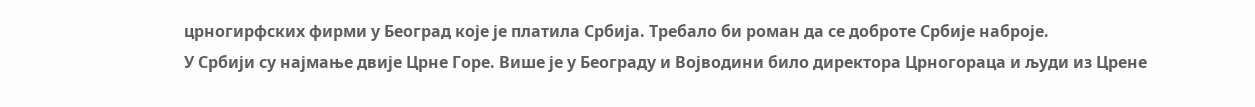црногирфских фирми у Београд које је платила Србија. Требало би роман да се доброте Србије наброје.
У Србији су најмање двије Црне Горе. Више је у Београду и Војводини било директора Црногораца и људи из Црене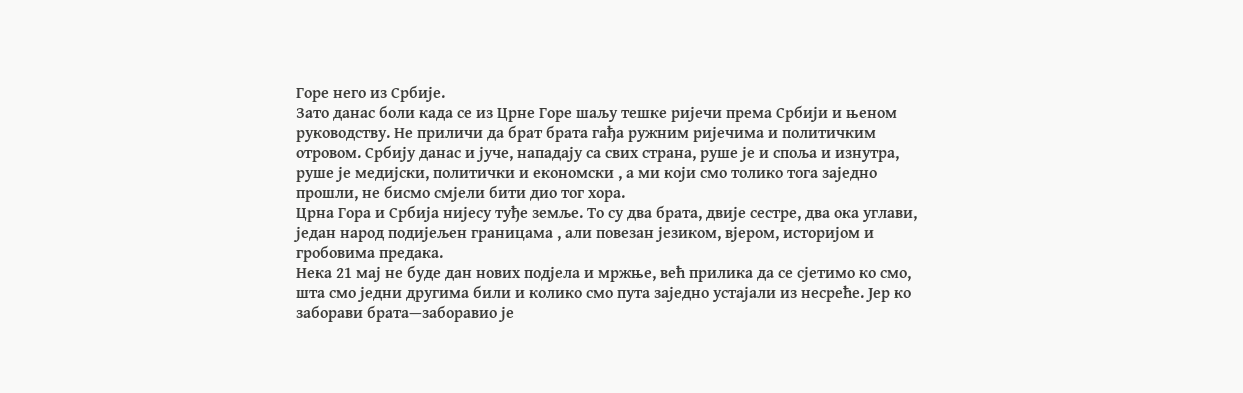Горе него из Србије.
Зато данас боли када се из Црне Горе шаљу тешке ријечи према Србији и њеном руководству. Не приличи да брат брата гађа ружним ријечима и политичким отровом. Србију данас и јуче, нападају са свих страна, руше је и споља и изнутра, руше је медијски, политички и економски , а ми који смо толико тога заједно прошли, не бисмо смјели бити дио тог хора.
Црна Гора и Србија нијесу туђе земље. То су два брата, двије сестре, два ока углави, један народ подијељен границама , али повезан језиком, вјером, историјом и гробовима предака.
Нека 21 мај не буде дан нових подјела и мржње, већ прилика да се сјетимо ко смо, шта смо једни другима били и колико смо пута заједно устајали из несреће. Јер ко заборави брата—заборавио је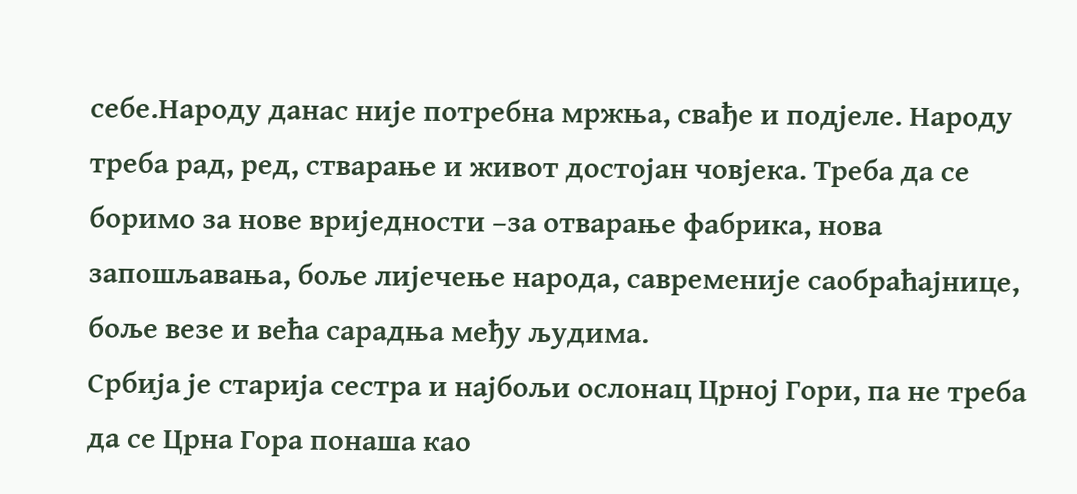себе.Народу данас није потребна мржња, свађе и подјеле. Народу треба рад, ред, стварање и живот достојан човјека. Треба да се боримо за нове вриједности –за отварање фабрика, нова запошљавања, боље лијечење народа, савременије саобраћајнице, боље везе и већа сарадња међу људима.
Србија је старија сестра и најбољи ослонац Црној Гори, па не треба да се Црна Гора понаша као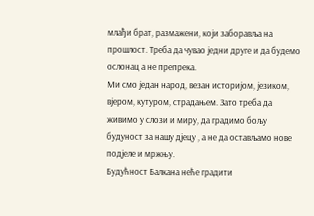млађи брат, размажени, који заборавља на прошлост. Треба да чувао једни друге и да будемо ослонац а не препрека.
Ми смо један народ, везан историјом, језиком, вјером, кутуром, страдањем. Зато треба да живимо у слози и миру, да градимо бољу будуност за нашу дјецу , а не да остављамо нове подјеле и мржњу.
Будућност Балкана неће градити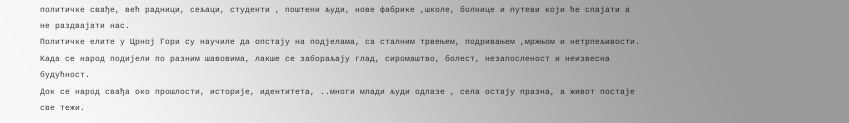политичке свађе, већ радници, сељаци, студенти , поштени људи, нове фабрике ,школе, болнице и путеви који ће спајати а не раздвајати нас.
Политичке елите у Црној Гори су научиле да опстају на подјелама, са сталним трвењем, подривањем ,мржњом и нетрпељивости. Када се народ подијели по разним шавовима, лакше се забораљају глад, сиромаштво, болест, незапосленост и неизвесна будућност.
Док се народ свађа око прошлости, историје, идентитета, ..многи млади људи одлазе , села остају празна, а живот постаје све тежи.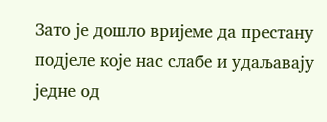Зато је дошло вријеме да престану подјеле које нас слабе и удаљавају једне од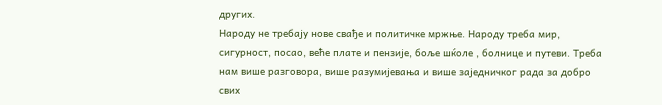других.
Народу не требају нове свађе и политичке мржње. Народу треба мир, сигурност, посао, веће плате и пензије, боље шќоле , болнице и путеви. Треба нам више разговора, више разумијевања и више заједничког рада за добро свих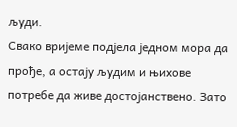људи.
Свако вријеме подјела једном мора да прође, а остају људим и њихове потребе да живе достојанствено. Зато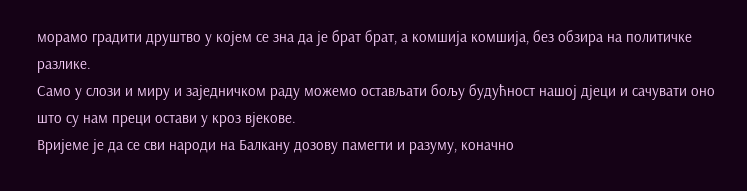морамо градити друштво у којем се зна да је брат брат, а комшија комшија, без обзира на политичке разлике.
Само у слози и миру и заједничком раду можемо остављати бољу будућност нашој дјеци и сачувати оно што су нам преци остави у кроз вјекове.
Вријеме је да се сви народи на Балкану дозову памегти и разуму, коначно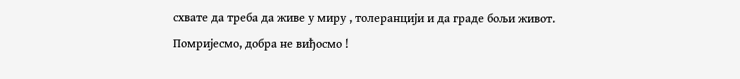схвате да треба да живе у миру , толеранцији и да граде бољи живот.
Помријесмо, добра не виђосмо !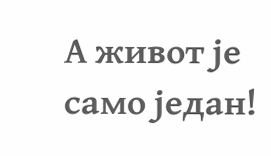А живот је само један!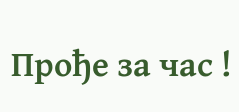Прође за час !